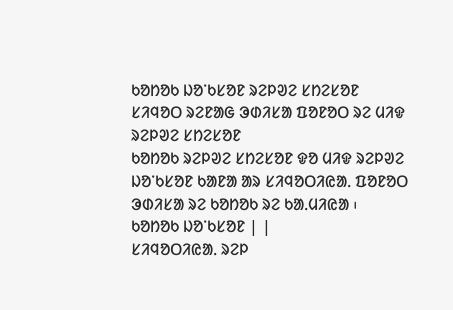ᱠᱚᱴᱚᱠ ᱡᱚᱸᱠᱥᱚᱱ ᱨᱮᱞᱣᱮ ᱥᱴᱮᱥᱚᱱ
ᱥᱤᱧᱚᱛ ᱨᱮᱱᱟᱜ ᱳᱰᱤᱥᱟ ᱯᱚᱱᱚᱛ ᱨᱮ ᱢᱤᱫ ᱨᱮᱞᱣᱮ ᱥᱴᱮᱥᱚᱱ
ᱠᱚᱴᱚᱠ ᱨᱮᱞᱣᱮ ᱥᱴᱮᱥᱚᱱ ᱫᱚ ᱢᱤᱫ ᱨᱮᱞᱣᱮ ᱡᱚᱸᱠᱥᱚᱱ ᱠᱟᱱᱟ ᱟᱨ ᱥᱤᱧᱚᱛᱤᱭᱟᱹ ᱯᱚᱱᱚᱛ ᱳᱰᱤᱥᱟ ᱨᱮ ᱠᱚᱴᱚᱠ ᱨᱮ ᱠᱟᱹᱢᱤᱭᱟ ᱾
ᱠᱚᱴᱚᱠ ᱡᱚᱸᱠᱥᱚᱱ | |
ᱥᱤᱧᱚᱛᱤᱭᱟᱹ ᱨᱮᱞ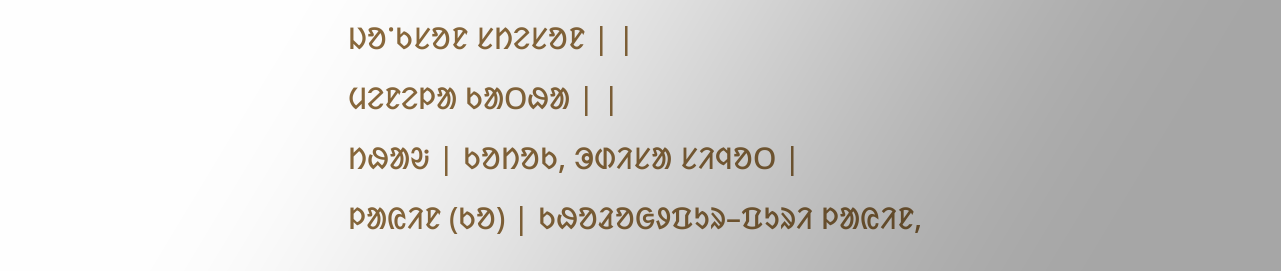ᱡᱚᱸᱠᱥᱚᱱ ᱥᱴᱮᱥᱚᱱ | |
ᱢᱮᱱᱮᱞᱟ ᱠᱟᱛᱷᱟ | |
ᱴᱷᱟᱶ | ᱠᱚᱴᱚᱠ, ᱳᱰᱤᱥᱟ ᱥᱤᱧᱚᱛ |
ᱞᱟᱭᱤᱱ (ᱠᱚ) | ᱠᱷᱚᱲᱚᱜᱽᱯᱩᱨ–ᱯᱩᱨᱤ ᱞᱟᱭᱤᱱ,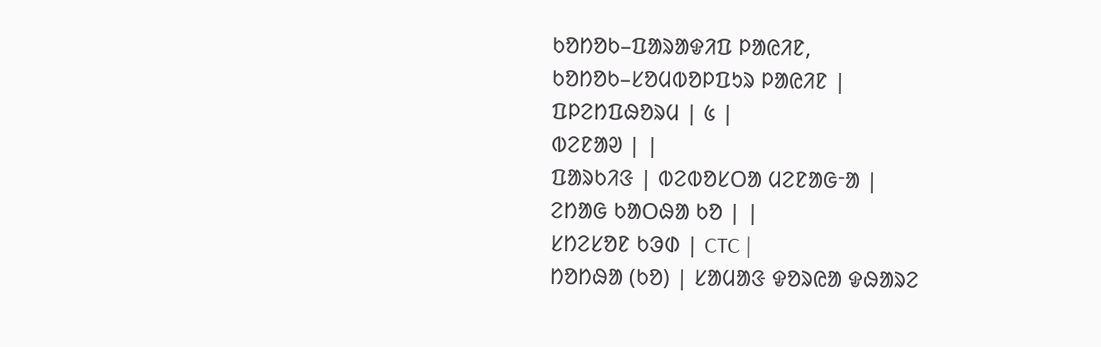ᱠᱚᱴᱚᱠ–ᱯᱟᱨᱟᱫᱤᱯ ᱞᱟᱭᱤᱱ, ᱠᱚᱴᱚᱠ–ᱥᱚᱢᱵᱚᱞᱯᱩᱨ ᱞᱟᱭᱤᱱ |
ᱯᱞᱮᱴᱯᱷᱚᱨᱢ | ᱕ |
ᱵᱮᱱᱟᱣ | |
ᱯᱟᱨᱠᱤᱝ | ᱵᱮᱵᱚᱥᱛᱟ ᱢᱮᱱᱟᱜᱼᱟ |
ᱮᱴᱟᱜ ᱠᱟᱛᱷᱟ ᱠᱚ | |
ᱥᱴᱮᱥᱚᱱ ᱠᱳᱰ | CTC |
ᱴᱚᱴᱷᱟ (ᱠᱚ) | ᱥᱟᱢᱟᱝ ᱫᱚᱨᱭᱟ ᱫᱷᱟᱨᱮ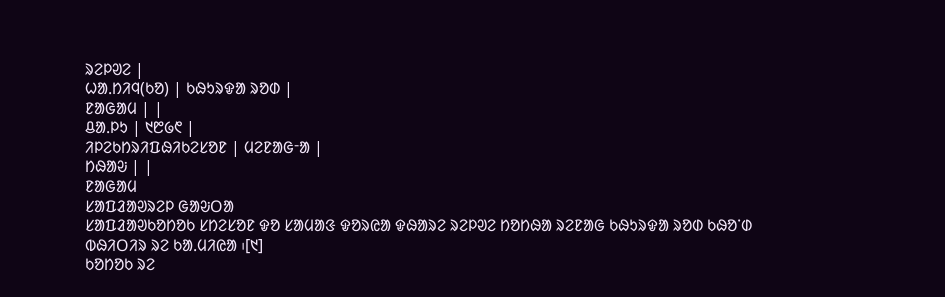ᱨᱮᱞᱣᱮ |
ᱦᱟᱹᱴᱤᱧ(ᱠᱚ) | ᱠᱷᱩᱨᱫᱟ ᱨᱚᱰ |
ᱱᱟᱜᱟᱢ | |
ᱪᱟᱹᱞᱩ | ᱑᱘᱙᱖ |
ᱤᱞᱮᱠᱴᱨᱤᱯᱷᱤᱠᱮᱥᱚᱱ | ᱢᱮᱱᱟᱜᱼᱟ |
ᱴᱷᱟᱶ | |
ᱱᱟᱜᱟᱢ
ᱥᱟᱯᱲᱟᱣᱨᱮᱞ ᱜᱟᱶᱛᱟ
ᱥᱟᱯᱲᱟᱣᱠᱚᱴᱚᱠ ᱥᱴᱮᱥᱚᱱ ᱫᱚ ᱥᱟᱢᱟᱝ ᱫᱚᱨᱭᱟ ᱫᱷᱟᱨᱮ ᱨᱮᱞᱣᱮ ᱴᱚᱴᱷᱟ ᱨᱮᱱᱟᱜ ᱠᱷᱩᱨᱫᱟ ᱨᱚᱰ ᱠᱷᱚᱸᱰ ᱵᱷᱤᱛᱤᱨ ᱨᱮ ᱠᱟᱹᱢᱤᱭᱟ ᱾[᱑]
ᱠᱚᱴᱚᱠ ᱨᱮ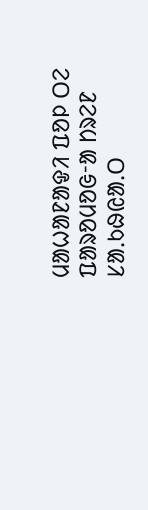ᱢᱟᱦᱟᱱᱟᱫᱤ ᱯᱚᱞ ᱛᱮ ᱯᱟᱨᱚᱢᱚᱜᱼᱟ ᱴᱨᱮᱱ
ᱥᱟᱹᱠᱷᱭᱟᱹᱛ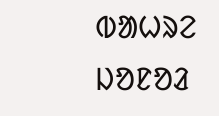ᱵᱟᱦᱨᱮ ᱡᱚᱱᱚᱲ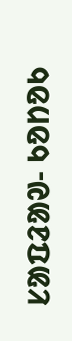ᱥᱟᱯᱲᱟᱣ- ᱠᱚᱴᱚᱠ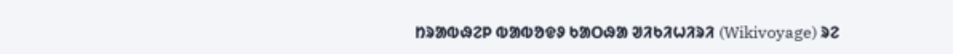ᱴᱨᱟᱵᱷᱮᱞ ᱵᱟᱵᱚᱫᱽ ᱠᱟᱛᱷᱟ ᱣᱤᱠᱤᱦᱤᱨᱤ (Wikivoyage) ᱨᱮ